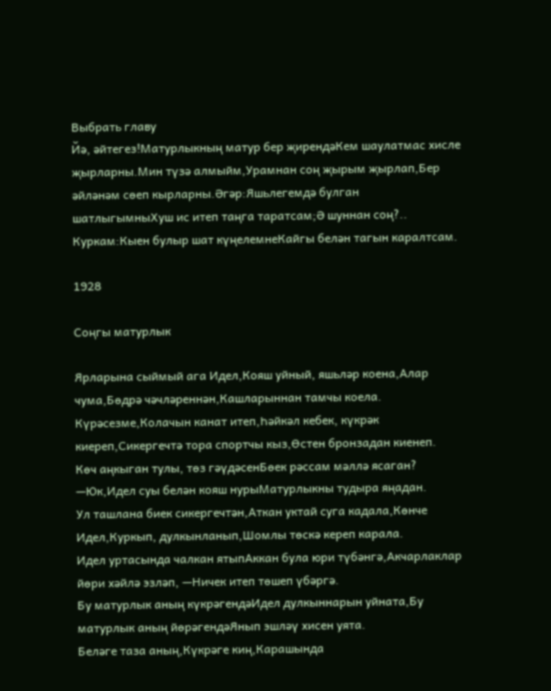Выбрать главу
Йә, әйтегез!Матурлыкның матур бер җирендәКем шаулатмас хисле җырларны.Мин түзә алмыйм,Урамнан соң җырым җырлап,Бер әйләнәм сөеп кырларны.Әгәр:Яшьлегемдә булган шатлыгымныХуш ис итеп таңга таратсам;Ә шуннан соң?.. Куркам:Кыен булыр шат күңелемнеКайгы белән тагын каралтсам.

1928

Соңгы матурлык

Ярларына сыймый ага Идел,Кояш уйный, яшьләр коена,Алар чума,Бөдрә чәчләреннән,Кашларыннан тамчы коела.
Күрәсезме,Колачын канат итеп,Һәйкәл кебек, күкрәк киереп,Сикергечтә тора спортчы кыз,Өстен бронзадан киенеп.
Көч аңкыган тулы, төз гәүдәсенБөек рәссам мәллә ясаган? —Юк,Идел суы белән кояш нурыМатурлыкны тудыра яңадан.
Ул ташлана биек сикергечтән,Аткан уктай суга кадала,Көнче Идел,Куркып, дулкынланып,Шомлы төскә кереп карала.
Идел уртасында чалкан ятыпАккан була юри түбәнгә,Акчарлаклар йөри хәйлә эзләп, —Ничек итеп төшеп үбәргә.
Бу матурлык аның күкрәгендәИдел дулкыннарын уйната,Бу матурлык аның йөрәгендәЯнып эшләү хисен уята.
Беләге таза аның,Күкрәге киң,Карашында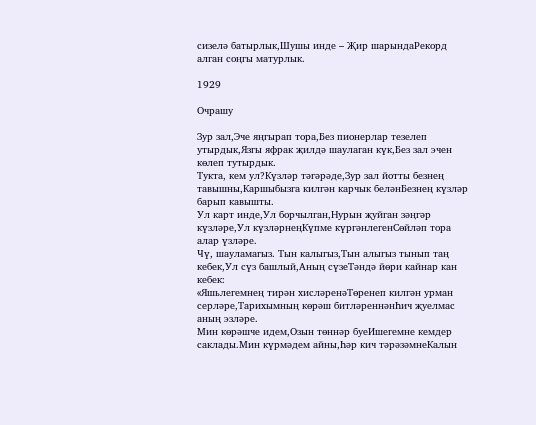сизелә батырлык,Шушы инде – Җир шарындаРекорд алган соңгы матурлык.

1929

Очрашу

Зур зал,Эче яңгырап тора,Без пионерлар тезелеп утырдык,Язгы яфрак җилдә шаулаган күк,Без зал эчен көлеп тутырдык.
Тукта, кем ул?Күзләр тәгәрәде,Зур зал йотты безнең тавышны,Каршыбызга килгән карчык беләнБезнең күзләр барып кавышты.
Ул карт инде,Ул борчылган,Нурын җуйган зәңгәр күзләре,Ул күзләрнеңКүпме күргәнлегенСөйләп тора алар үзләре.
Чү, шауламагыз. Тын калыгыз,Тын алыгыз тынып таң кебек,Ул сүз башлый,Аның сүзеТәндә йөри кайнар кан кебек:
«Яшьлегемнең тирән хисләренәТөренеп килгән урман серләре,Тарихымның көрәш битләреннәнҺич җуелмас аның эзләре.
Мин көрәшче идем,Озын төннәр буеИшегемне кемдер саклады.Мин күрмәдем айны,Һәр кич тәрәзәмнеКалын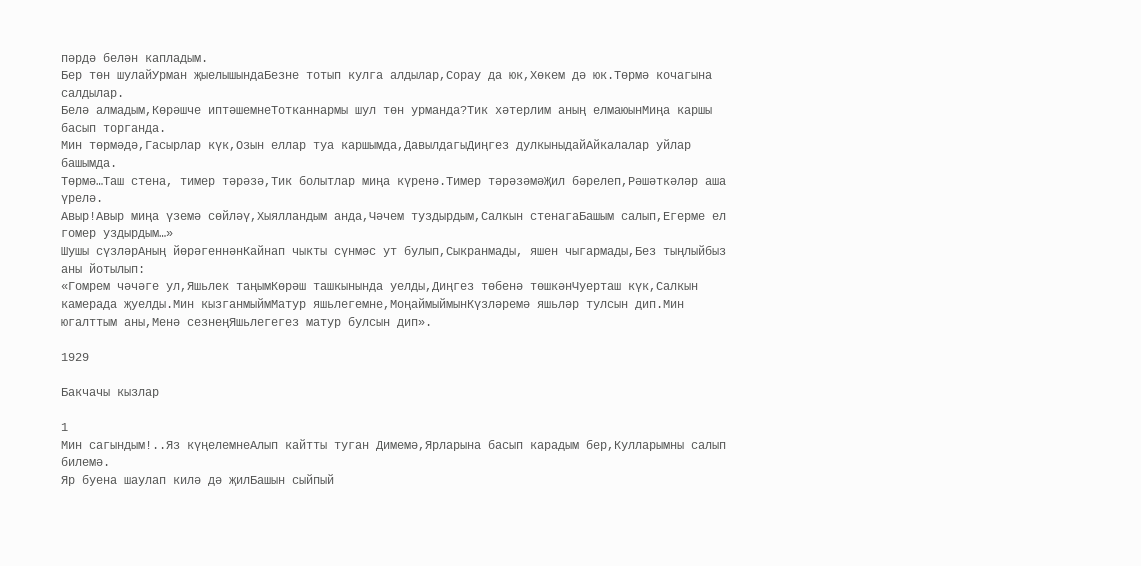пәрдә белән капладым.
Бер төн шулайУрман җыелышындаБезне тотып кулга алдылар,Сорау да юк,Хөкем дә юк.Төрмә кочагына салдылар.
Белә алмадым,Көрәшче иптәшемнеТотканнармы шул төн урманда?Тик хәтерлим аның елмаюынМиңа каршы басып торганда.
Мин төрмәдә,Гасырлар күк,Озын еллар туа каршымда,ДавылдагыДиңгез дулкыныдайАйкалалар уйлар башымда.
Төрмә…Таш стена, тимер тәрәзә,Тик болытлар миңа күренә.Тимер тәрәзәмәҖил бәрелеп,Рәшәткәләр аша үрелә.
Авыр!Авыр миңа үземә сөйләү,Хыялландым анда,Чәчем туздырдым,Салкын стенагаБашым салып,Егерме ел гомер уздырдым…»
Шушы сүзләрАның йөрәгеннәнКайнап чыкты сүнмәс ут булып,Сыкранмады, яшен чыгармады,Без тыңлыйбыз аны йотылып:
«Гомрем чәчәге ул,Яшьлек таңымКөрәш ташкынында уелды,Диңгез төбенә төшкәнЧуерташ күк,Салкын камерада җуелды.Мин кызганмыймМатур яшьлегемне,МоңаймыймынКүзләремә яшьләр тулсын дип.Мин югалттым аны,Менә сезнеңЯшьлегегез матур булсын дип».

1929

Бакчачы кызлар

1
Мин сагындым!..Яз күңелемнеАлып кайтты туган Димемә,Ярларына басып карадым бер,Кулларымны салып билемә.
Яр буена шаулап килә дә җилБашын сыйпый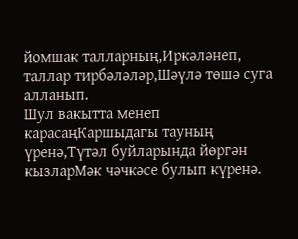йомшак талларның,Иркәләнеп, таллар тирбәләләр,Шәүлә төшә суга алланып.
Шул вакытта менеп карасаңКаршыдагы тауның үренә,Түтәл буйларында йөргән кызларМәк чәчкәсе булып күренә.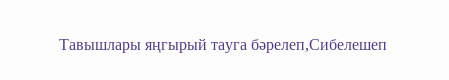Тавышлары яңгырый тауга бәрелеп,Сибелешеп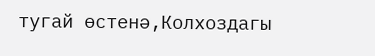тугай өстенә,Колхоздагы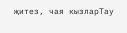җитез, чая кызларТау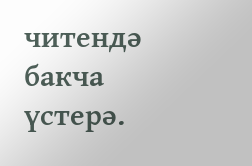читендә бакча үстерә.